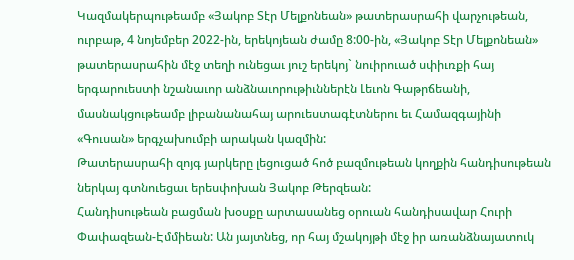Կազմակերպութեամբ «Յակոբ Տէր Մելքոնեան» թատերասրահի վարչութեան, ուրբաթ, 4 նոյեմբեր 2022-ին, երեկոյեան ժամը 8:00-ին, «Յակոբ Տէր Մելքոնեան» թատերասրահին մէջ տեղի ունեցաւ յուշ երեկոյ` նուիրուած սփիւռքի հայ երգարուեստի նշանաւոր անձնաւորութիւններէն Լեւոն Գաթրճեանի, մասնակցութեամբ լիբանանահայ արուեստագէտներու եւ Համազգայինի «Գուսան» երգչախումբի արական կազմին:
Թատերասրահի զոյգ յարկերը լեցուցած հոծ բազմութեան կողքին հանդիսութեան ներկայ գտնուեցաւ երեսփոխան Յակոբ Թերզեան:
Հանդիսութեան բացման խօսքը արտասանեց օրուան հանդիսավար Հուրի Փափազեան-Էմմիեան: Ան յայտնեց, որ հայ մշակոյթի մէջ իր առանձնայատուկ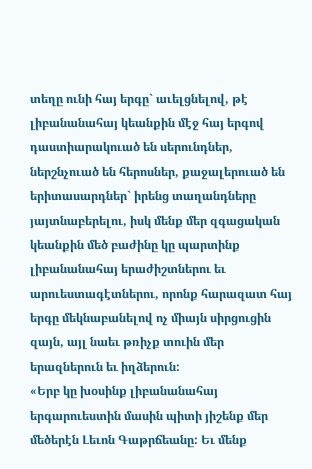տեղը ունի հայ երգը` աւելցնելով, թէ լիբանանահայ կեանքին մէջ հայ երգով դաստիարակուած են սերունդներ, ներշնչուած են հերոսներ, քաջալերուած են երիտասարդներ` իրենց տաղանդները յայտնաբերելու, իսկ մենք մեր զգացական կեանքին մեծ բաժինը կը պարտինք լիբանանահայ երաժիշտներու եւ արուեստագէտներու, որոնք հարազատ հայ երգը մեկնաբանելով ոչ միայն սիրցուցին զայն, այլ նաեւ թռիչք տուին մեր երազներուն եւ իղձերուն:
«Երբ կը խօսինք լիբանանահայ երգարուեստին մասին պիտի յիշենք մեր մեծերէն Լեւոն Գաթրճեանը: Եւ մենք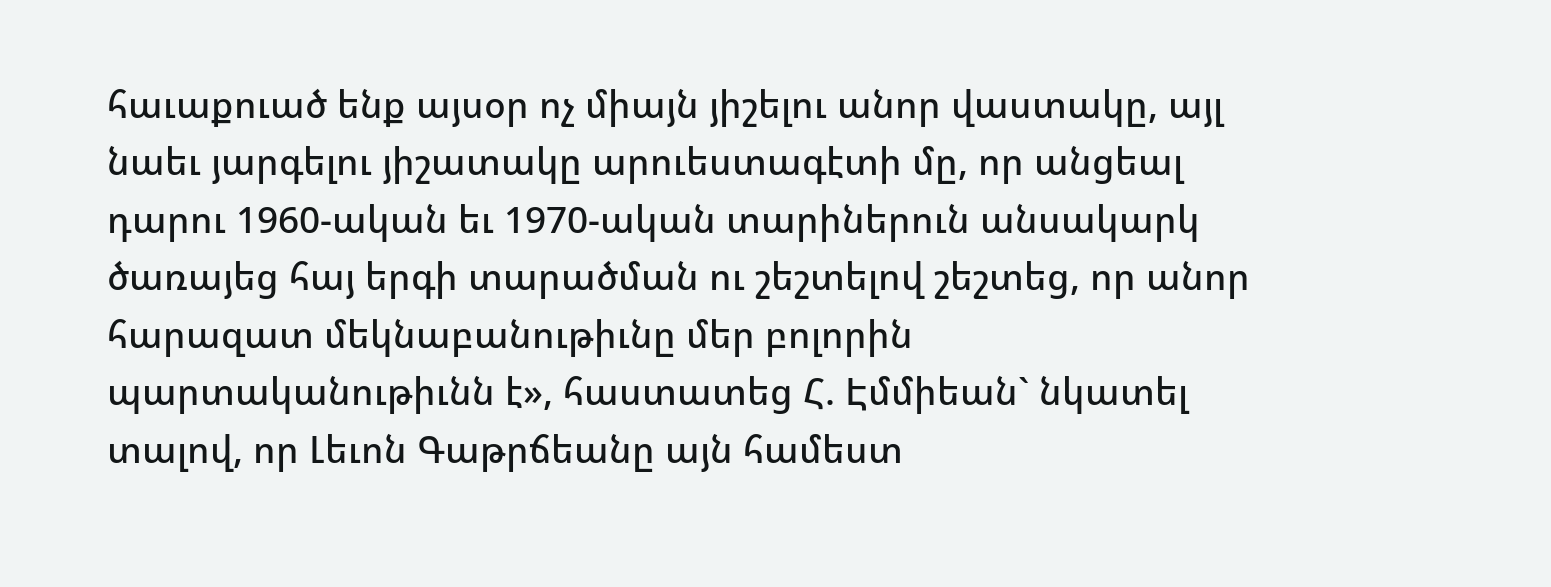հաւաքուած ենք այսօր ոչ միայն յիշելու անոր վաստակը, այլ նաեւ յարգելու յիշատակը արուեստագէտի մը, որ անցեալ դարու 1960-ական եւ 1970-ական տարիներուն անսակարկ ծառայեց հայ երգի տարածման ու շեշտելով շեշտեց, որ անոր հարազատ մեկնաբանութիւնը մեր բոլորին պարտականութիւնն է», հաստատեց Հ. Էմմիեան` նկատել տալով, որ Լեւոն Գաթրճեանը այն համեստ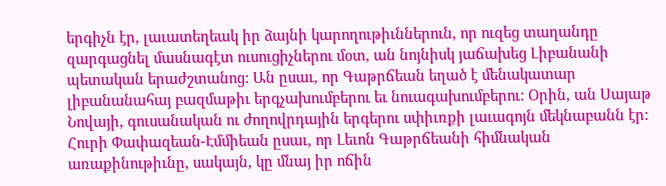երգիչն էր, լաւատեղեակ իր ձայնի կարողութիւններուն, որ ուզեց տաղանդը զարգացնել մասնագէտ ուսուցիչներու մօտ, ան նոյնիսկ յաճախեց Լիբանանի պետական երաժշտանոց: Ան ըսաւ, որ Գաթրճեան եղած է մենակատար լիբանանահայ բազմաթիւ երգչախումբերու եւ նուագախումբերու: Օրին, ան Սայաթ Նովայի, գուսանական ու ժողովրդային երգերու սփիւռքի լաւագոյն մեկնաբանն էր:
Հուրի Փափազեան-Էմմիեան ըսաւ, որ Լեւոն Գաթրճեանի հիմնական առաքինութիւնը, սակայն, կը մնայ իր ոճին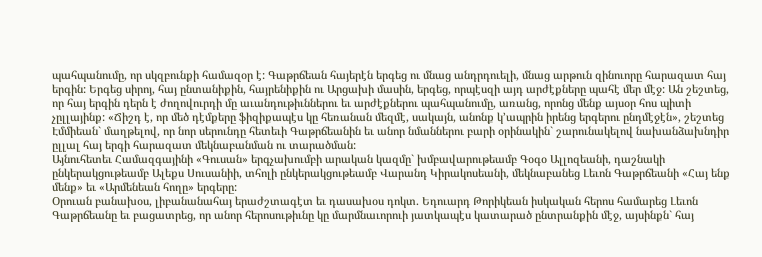պահպանումը, որ սկզբունքի համազօր է: Գաթրճեան հայերէն երգեց ու մնաց անդրդուելի, մնաց արթուն զինուորը հարազատ հայ երգին: Երգեց սիրոյ, հայ ընտանիքին, հայրենիքին ու Արցախի մասին, երգեց, որպէսզի այդ արժէքները պահէ մեր մէջ: Ան շեշտեց, որ հայ երգին դերն է ժողովուրդի մը աւանդութիւններու եւ արժէքներու պահպանումը, առանց, որոնց մենք այսօր հոս պիտի չըլլայինք: «Ճիշդ է, որ մեծ դէմքերը ֆիզիքապէս կը հեռանան մեզմէ, սակայն, անոնք կ’ապրին իրենց երգերու ընդմէջէն», շեշտեց Էմմիեան` մաղթելով, որ նոր սերունդը հետեւի Գաթրճեանին եւ անոր նմաններու բարի օրինակին` շարունակելով նախանձախնդիր ըլլալ հայ երգի հարազատ մեկնաբանման ու տարածման:
Այնուհետեւ Համազգայինի «Գուսան» երգչախումբի արական կազմը` խմբավարութեամբ Գօգօ Ալլոզեանի, դաշնակի ընկերակցութեամբ Ալեքս Սուսանիի, տհոլի ընկերակցութեամբ Վարանդ Կիրակոսեանի, մեկնաբանեց Լեւոն Գաթրճեանի «Հայ ենք մենք» եւ «Արմենեան հողը» երգերը:
Օրուան բանախօս, լիբանանահայ երաժշտագէտ եւ դասախօս դոկտ. Եդուարդ Թորիկեան իսկական հերոս համարեց Լեւոն Գաթրճեանը եւ բացատրեց, որ անոր հերոսութիւնը կը մարմնաւորուի յատկապէս կատարած ընտրանքին մէջ, այսինքն` հայ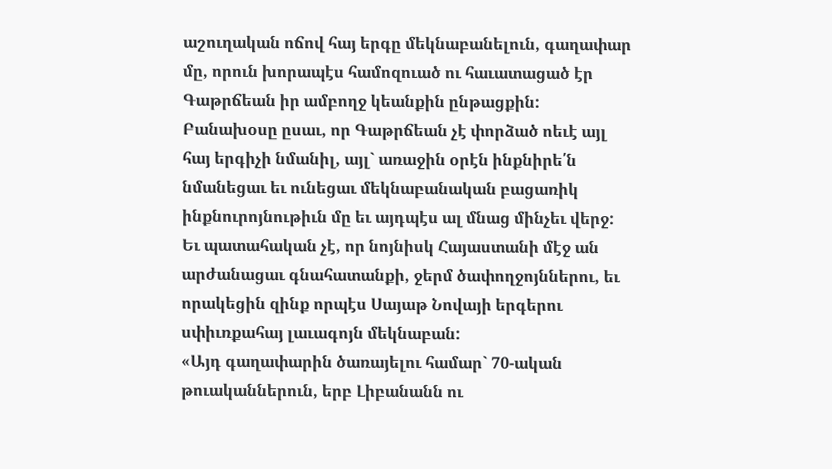աշուղական ոճով հայ երգը մեկնաբանելուն, գաղափար մը, որուն խորապէս համոզուած ու հաւատացած էր Գաթրճեան իր ամբողջ կեանքին ընթացքին: Բանախօսը ըսաւ, որ Գաթրճեան չէ փորձած ոեւէ այլ հայ երգիչի նմանիլ, այլ` առաջին օրէն ինքնիրե՛ն նմանեցաւ եւ ունեցաւ մեկնաբանական բացառիկ ինքնուրոյնութիւն մը եւ այդպէս ալ մնաց մինչեւ վերջ: Եւ պատահական չէ, որ նոյնիսկ Հայաստանի մէջ ան արժանացաւ գնահատանքի, ջերմ ծափողջոյններու, եւ որակեցին զինք որպէս Սայաթ Նովայի երգերու սփիւռքահայ լաւագոյն մեկնաբան:
«Այդ գաղափարին ծառայելու համար` 70-ական թուականներուն, երբ Լիբանանն ու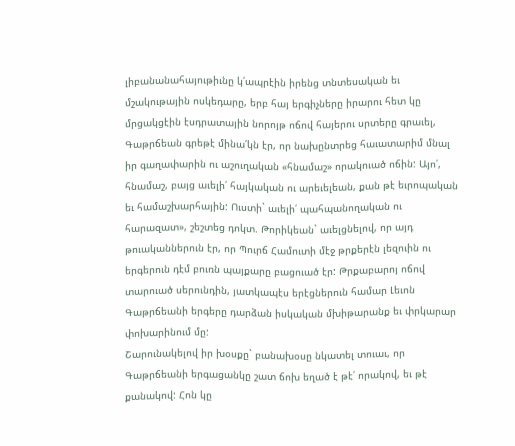լիբանանահայութիւնը կ՛ապրէին իրենց տնտեսական եւ մշակութային ոսկեդարը, երբ հայ երգիչները իրարու հետ կը մրցակցէին էսդրատային նորոյթ ոճով հայերու սրտերը գրաւել, Գաթրճեան գրեթէ մինա՛կն էր, որ նախընտրեց հաւատարիմ մնալ իր գաղափարին ու աշուղական «հնամաշ» որակուած ոճին: Այո՛, հնամաշ, բայց աւելի՛ հայկական ու արեւելեան, քան թէ եւրոպական եւ համաշխարհային: Ուստի` աւելի՛ պահպանողական ու հարազատ», շեշտեց դոկտ. Թորիկեան` աւելցնելով, որ այդ թուականներուն էր, որ Պուրճ Համուտի մէջ թրքերէն լեզուին ու երգերուն դէմ բուռն պայքարը բացուած էր: Թրքաբարոյ ոճով տարուած սերունդին, յատկապէս երէցներուն համար Լեւոն Գաթրճեանի երգերը դարձան իսկական մխիթարանք եւ փրկարար փոխարինում մը:
Շարունակելով իր խօսքը` բանախօսը նկատել տուաւ, որ Գաթրճեանի երգացանկը շատ ճոխ եղած է թէ՛ որակով, եւ թէ քանակով: Հոն կը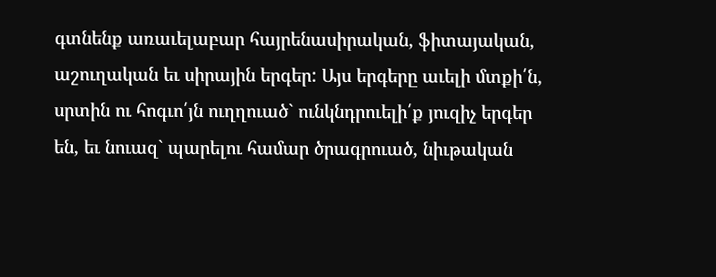գտնենք առաւելաբար հայրենասիրական, ֆիտայական, աշուղական եւ սիրային երգեր: Այս երգերը աւելի մտքի՛ն, սրտին ու հոգւո՛յն ուղղուած` ունկնդրուելի՛ք յուզիչ երգեր են, եւ նուազ` պարելու համար ծրագրուած, նիւթական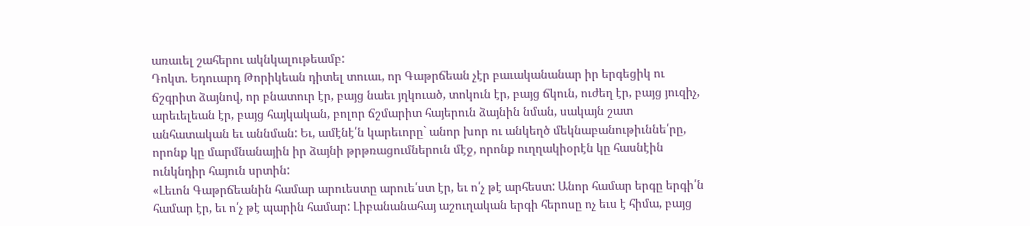առաւել շահերու ակնկալութեամբ:
Դոկտ. Եդուարդ Թորիկեան դիտել տուաւ, որ Գաթրճեան չէր բաւականանար իր երգեցիկ ու ճշգրիտ ձայնով, որ բնատուր էր, բայց նաեւ յղկուած, տոկուն էր, բայց ճկուն, ուժեղ էր, բայց յուզիչ, արեւելեան էր, բայց հայկական, բոլոր ճշմարիտ հայերուն ձայնին նման, սակայն շատ անհատական եւ աննման: Եւ, ամէնէ՛ն կարեւորը` անոր խոր ու անկեղծ մեկնաբանութիւննե՛րը, որոնք կը մարմնանային իր ձայնի թրթռացումներուն մէջ, որոնք ուղղակիօրէն կը հասնէին ունկնդիր հայուն սրտին:
«Լեւոն Գաթրճեանին համար արուեստը արուե՛ստ էր, եւ ո՛չ թէ արհեստ: Անոր համար երգը երգի՛ն համար էր, եւ ո՛չ թէ պարին համար: Լիբանանահայ աշուղական երգի հերոսը ոչ եւս է հիմա, բայց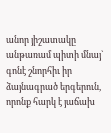անոր յիշատակը անթառամ պիտի մնայ` գոնէ շնորհիւ իր ձայնագրած երգերուն, որոնք հարկ է յաճախ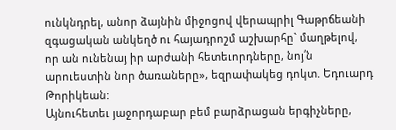ունկնդրել, անոր ձայնին միջոցով վերապրիլ Գաթրճեանի զգացական անկեղծ ու հայադրոշմ աշխարհը` մաղթելով, որ ան ունենայ իր արժանի հետեւորդները, նոյ՛ն արուեստին նոր ծառաները», եզրափակեց դոկտ. Եդուարդ Թորիկեան:
Այնուհետեւ յաջորդաբար բեմ բարձրացան երգիչները,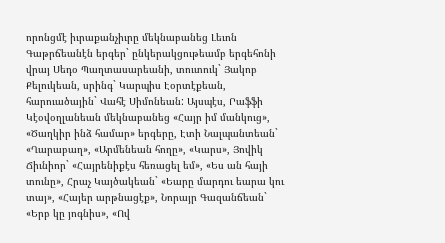որոնցմէ իւրաքանչիւրը մեկնաբանեց Լեւոն Գաթրճեանէն երգեր` ընկերակցութեամբ երգեհոնի վրայ Սեդօ Պաղտասարեանի, տուտուկ` Յակոբ Քելուկեան, սրինգ` Կարպիս Էօրտէքեան, հարուածային` Վահէ Սիմոնեան: Այսպէս, Րաֆֆի Կէօվօղլանեան մեկնաբանեց «Հայր իմ մանկուց», «Ծաղկիր ինձ համար» երգերը, Էտի Նալպանտեան` «Ղարաբաղ», «Արմենեան հողը», «Կարս», Յովիկ Ճիւնիոր` «Հայրենիքէս հեռացել եմ», «Ես ան հայի տունը», Հրաչ Կայծակեան` «Եարը մարդու եարա կու տայ», «Հայեր արթնացէք», Նորայր Գազանճեան` «Երբ կը յոգնիս», «Ով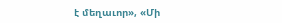է մեղաւոր», «Մի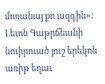մոռանայ քո ազգին»:
Լեւոն Գաթրճեանի նուիրուած յուշ երեկոն առիթ եղաւ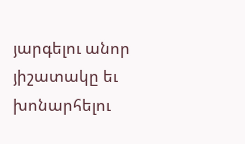յարգելու անոր յիշատակը եւ խոնարհելու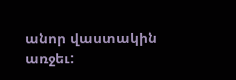անոր վաստակին առջեւ: